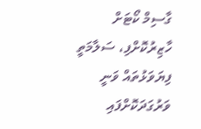ގާސިމް ކޯޓަށް ހާޒިރުކޮށްފި، ސަލާމަތީ ފިޔަވަޅުތައް ވަނީ ވަރުގަދަކޮށްފައި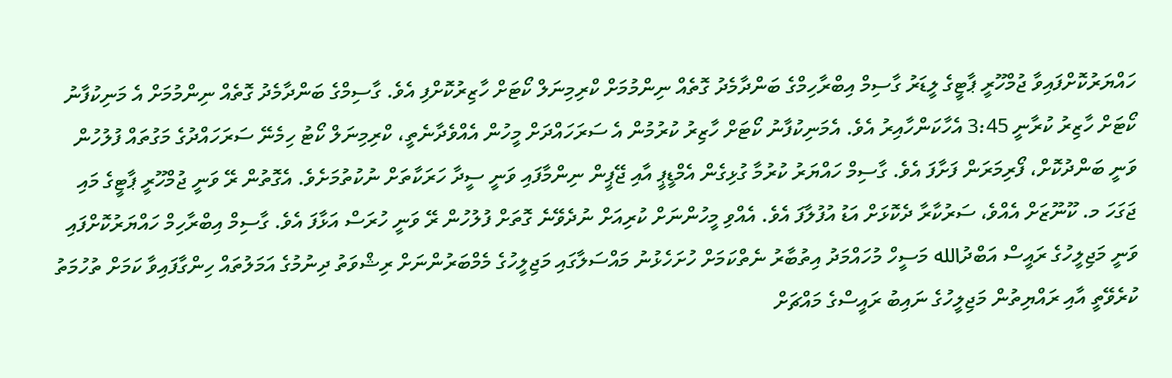ހައްޔަރުކޮށްފައިވާ ޖުމްހޫރީ ޕާޓީގެ ލީޑަރު ގާސިމް އިބްރާހިމްގެ ބަންދާމެދު ގޮތެއް ނިންމުމަށް ކްރިމިނަލް ކޯޓަށް ހާޒިރުކޮށްފި އެވެ. ގާސިމްގެ ބަންދާމެދު ގޮތެއް ނިންމުމަށް އެ މަނިކުފާނު ކޯޓަށް ހާޒިރު ކުރާނީ 3:45 އެހާކަންހާއިރު އެވެ. އެމަނިކުފާނު ކޯޓަށް ހާޒިރު ކުރުމުން އެ ސަރަހައްދަށް މީހުން އެއްވެދާނެތީ، ކްރިމިނަލް ކޯޓު ހިމެނޭ ސަރަހައްދުގެ މަގުތައް ފުލުހުން ވަނީ ބަންދުކޮށް، ފޯރިމަރަން ފަށާފަ އެވެ. ގާސިމް ހައްޔަރު ކުރުމާ ގުޅިގެން އެމްޑީޕީ އާއި ޖޭޕީން ނިންމާފައި ވަނީ ސީދާ ހަރަކާތަށް ނުކުތުމަށެވެ. އެގޮތުން ރޭ ވަނީ ޖުމްހޫރީ ޕާޓީގެ މައި ޖަގަހަ މ. ކޫނޫޒަށް އެއްވެ، ސަރުކާރާ ދެކޮޅަށް އަޑު އުފުލާފަ އެވެ. އެއްވި މީހުންނަށް ކުރިއަށް ނުދެވޭނެ ގޮތަށް ފުލުހުން ރޭ ވަނީ ހުރަސް އަޅާފަ އެވެ. ގާސިމް އިބްރާހިމް ހައްޔަރުކޮށްފައި ވަނީ މަޖިލީހުގެ ރައީސް އަބްދުالله މަސީހް މުހައްމަދު އިތުބާރު ނެތްކަމަށް ހުށަހެޅުނު މައްސަލާގައި މަޖިލީހުގެ މެމްބަރުންނަށް ރިޝްވަތު ދިނުމުގެ އަމަލުތައް ހިންގާފައިވާ ކަމަށް ތުހުމަތު ކުރެވޭތީ އާއި ރައްޔިތުން މަޖިލީހުގެ ނައިބު ރައީސްގެ މައްޗަށް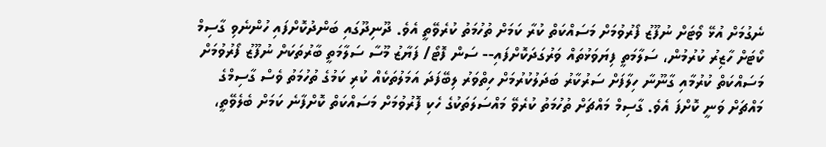ނެގުމަށް އުޅޭ ވޯޓަށް ނުފޫޒު ފޯރުވުމަށް މަސައްކަތް ކުރާ ކަމަށް ތުހުމަތު ކުރެވޭތީ އެވެ. ދޫނިދޫގައި ބަންދުކޮށްފައި ހުންނެވި ގާސިމް ކޯޓަށް ހާޒިރު ކުރުމުން، ސަލާމަތީ ފިޔަވަޅުތައް ވަރުގަދަކޮށްފައި-- ސަން ފޮޓޯ/ ފަޔާޒު މޫސާ ސަލާމަތީ ބާރުތަކަށް ނުފޫޒު ފޯރުވުމަށް މަސައްކަތް ކުރުމާއި ގާނޫނާ ހިލާފަށް ސަރުކާރު ބަދަލުކުރުމަށް ހިތްވަރު ލިބޭފަދަ އަމަލުތަކެއް ކުރި ކަމުގެ ތުހުމަތު ވެސް ގާސިމްގެ މައްޗަށް ވަނީ ކޮށްފަ އެވެ. ގާސިމް މައްޗަށް ތުހުމަތު ކުރެވޭ މައްސަލަތަކުގެ ހެކި ފޮރުވުމަށް މަސައްކަތް ކޮށްފާނެ ކަމަށް ބެލެވޭތީ،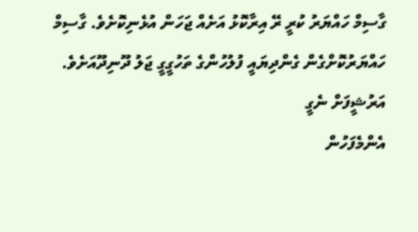ގާސިމް ހައްޔަރު ކުރީ ރޭ އިރާކޮޅު އަށެއް ޖަހަން އުޅެނިކޮށެވެ. ގާސިމް ހައްޔަރުކޮށްގެން ގެންދިޔައީ ފުލުހުންގެ ތަހުގީގީ ޖަލު ދޫނިދޫއަށެވެ.
އަރުޝީފަށް ނެގީ
އެންމެފަހުން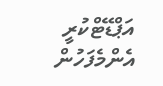އަޕްޑޭޓްކުރީ
އެންމެފަހުން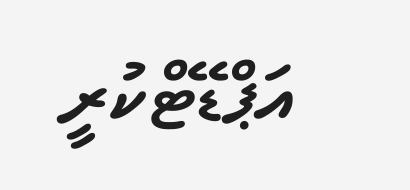އަޕްޑޭޓްކުރީ